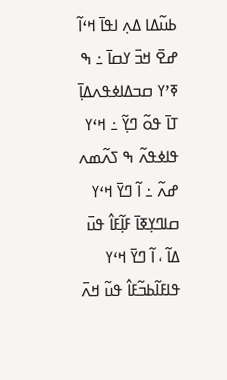ߕߎ߬ߡߊ ߡߍ߲ ߊߟߊ߫ ߞߵߊ߬ ߝߐ߫ ߞߏ߫ ߌߛߊ߫ ߸ ߒ ߧߴߌ ߛߏߡߊߦߟߍߡߊ߲߫ ߠߊ߫ ߟߋ߬ ߣߌ߲߬ ߸ ߞߵߌ ߟߊߦߟߍ߬ ߒ ߖߍ߬ߘߍ ߝߍ߬ ߸ ߊ߬ ߣߌ߫ ߞߵߌ ߛߊߣߌ߲ߧߊ߫ ߓߊ߲߬ߓߊ߮ ߟߎ߫ ߡߊ߬ ، ߊ߬ ߣߌ߫ ߞߵߌ ߟߊߓߊ߬ߕߏ߬ߓߊ߮ ߟߎ߬ ߞߍ߫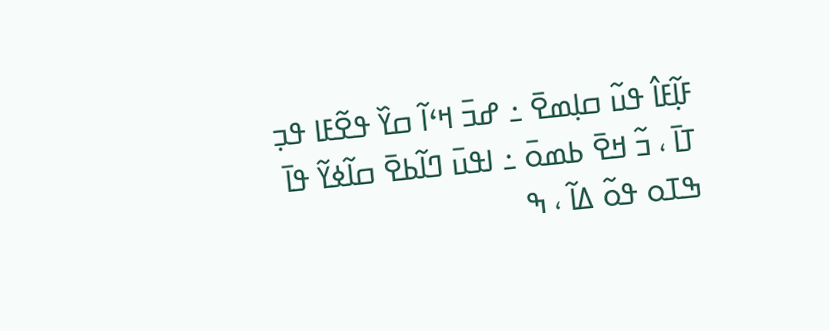ߓߊ߲߬ߓߊ߮ ߟߎ߬ ߛߊ߲ߘߐ߫ ߸ ߝߏ߫ ߞߵߊ߬ ߛߌ߰ ߟߐ߬ߓߊ ߟߏ߲ ߠߊ߫ ، ߏ߬ ߞߐ߫ ߕߘߋ߫ ߸ ߊߟߎ߫ ߣߊ߬ߕߐ߫ ߛߊ߬ߦߌ߬ ߟߊ߫ ߒߠߋ ߟߋ߬ ߡߊ߬ ، ߒ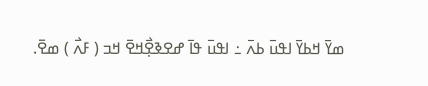ߘߌ߫ ߞߕߌ߫ ߊߟߎ߫ ߕߍ߫ ߸ ߊߟߎ߫ ߟߊ߫ ߝߐߢߐ߲߯ߞߐ߫ ߞߏ ( ߓߍ߯ ) ߘߐ߫.